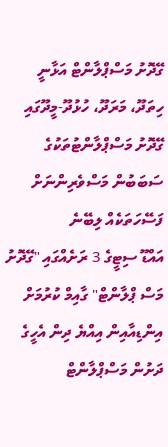ގޭދޮށު މަސްޕްލާންޓް އަޅާނީ ހިތަދޫ، މަރަދޫ، ހުޅުދޫ-މީދޫގައި
ގޭދޮށު މަސްޕްލާންޓުތަކުގެ ސަބަބުން މަސްވެރިންނަށް ފަސޭހަތަކެއް ލިބޭނެ
އައްޑޫ ސިޓީގެ 3 ރަށެއްގައި "ގޭދޮށު މަސް ޕްލާންޓް" ގާއިމް ކުރުމަށް އިންޑިއާއިން އިއްޔެ ދިން އެހީގެ ދަށުން މަސްޕްލާންޓް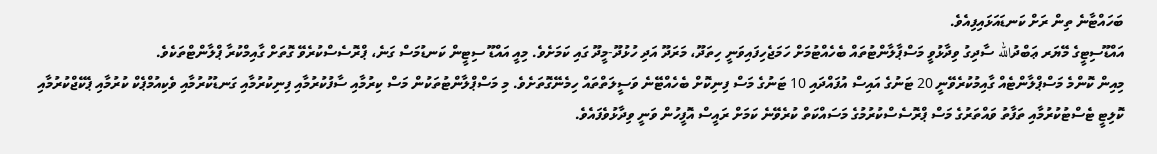ބަހައްޓާނެ ތިން ރަށް ކަނޑައަޅައިފިއެވެ.
އައްޑޫސިޓީގެ މޭޔަރ ޢަބްދުالله ސާދިގު ވިދާޅުވީ މަސްޕާލާންޓުތައް ބެހެއްޓުމަށް ހަމަޖެހިފައިވަނީ ހިތަދޫ، މަރަދޫ އަދި ހުޅުދޫ-މީދޫ ގައި ކަމަށެވެ. މިއީ އައްޑޫ ސިޓީން ކަނޑުމަސް ގަނެ، ޕްރޮސެސްކުރެވޭ ގޮތަށް ގާއިމްކުރާ ޕްލާންޓްތަކެވެ.
މިއިން ކޮންމެ މަސްޕްލާންޓެއް ގާއިމުކުރެވޭނީ 20 ޓަނުގެ އައިސް އުފައްދައި 10 ޓަނުގެ މަސް ފިނިކޮށް ބެހެއްޓޭނެ ވަސީލަތްތައް ހިމެނޭގޮތަށެވެ. މި މަސްޕްލާންޓުތަކުން މަސް ކިރުމާއި ސާފުކުރުމާއި ފިނިކުރުމާއި ގަނޑުކުރުމާއި ވެކިއުމްޕެކް ކުރުމާއި ޕެކޭޖްކުރުމާއި ކޮލިޓީ ޓެސްޓުކުރުމާއި ތަފާތު ވައްތަރުގެ މަސް ޕްރޮސެސްކުރުމުގެ މަސައްކަތް ކުރެވޭނެ ކަމަށް ރައީސް އޮފީހުން ވަނީ ވިދާޅުވެފައެވެ.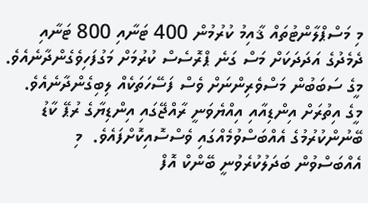މި މަސްޕްލާންޓުތައް ޤާއިމު ކުރުމުން 400 ޓަނާއި 800 ޓަނާއި ދެމެދުގެ އަދަދަކަށް މަސް ގަނެ ޕްރޮސެސް ކުރުމަށް މަގުފަހިވެގެންދާނެއެވެ. މީގެ ސަބަބުން މަސްވެރިންނަށް ވެސް ފަސޭހަތަކެއް ލިބިގެންދާނެއެވެ.
މީގެ އިތުރަށް އިންޑިއާއި އިއްޔެވަނީ ރާއްޖޭގައި އިންޑިޔާގެ ރުޕޭ ކާޑު ބޭނުންކުރުމުގެ އެއްބަސްވުމެއްގައި ވެސްސޮއިކޮށްފައެވެ.  މި އެއްބަސްވުން ބަދަލުކުރެވުނީ ބޭންކް އޮފް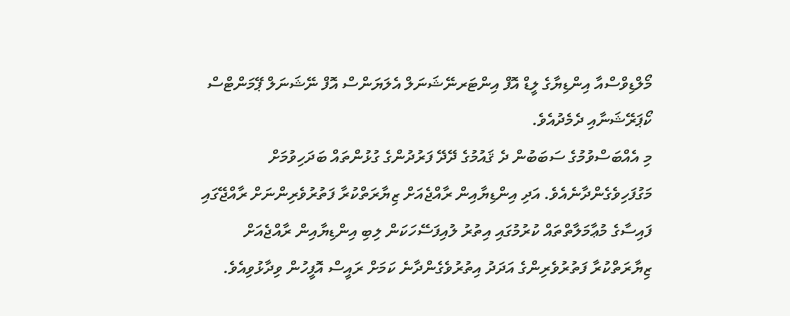މޯލްޑިވްސްއާ އިންޑިޔާގެ ލީޑް އޮފް އިންޓަރނޭޝަނަލް އެލަޔަންސް އޮފް ނޭޝަނަލް ޕޭމަންޓްސް ކޯޕަރޭޝަނާއި ދެމެދުއެވެ.
މި އެއްބަސްވުމުގެ ސަބަބުން ދެ ޤައުމުގެ ދޭދޭ ފަރުދުންގެ ގުޅުންތައް ބަދަހިވުމަށް މަގުފަހިވެގެންދާނެއެވެ. އަދި އިންޑިޔާއިން ރާއްޖެއަށް ޒިޔާރަތްކުރާ ފަތުރުވެރިންނަށް ރާއްޖޭގައި ފައިސާގެ މުޢާމަލާތްތައް ކުރުމުގައި އިތުރު ލުއިފަސޭހަކަން ލިބި އިންޑިޔާއިން ރާއްޖެއަށް ޒިޔާރަތްކުރާ ފަތުރުވެރިންގެ އަދަދު އިތުރުވެގެންދާނެ ކަމަށް ރައީސް އޮފީހުން ވިދާޅުވިއެވެ.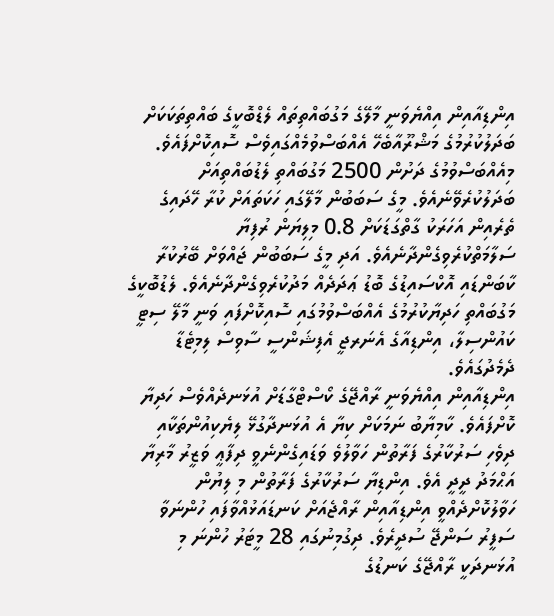އިންޑިއާއިން އިއްޔެވަނީ މާލޭގެ މަގުބައްތިތައް ލެޑްބޮކީގެ ބައްތިތަކަކަށް ބަދަލުކުރުމުގެ މަޝްރޫއާބެހޭ އެއްބަސްވުމެއްގައިވެސް ސޮއިކޮށްފައެވެ. މިއެއްބަސްވުމުގެ ދަށުން 2500 މަގުބައްތި ލެޑުބައްތިއަށް ބަދަލުކުރެވޭނެއެވެ. މީގެ ސަބަބުން މާލޭގައި ހަކަތައަށް ކުރާ ހޭދައިގެ ތެރެއިން އަހަރަކު ގާތްގަޑަކަށް 0.8 މިލިޔަން ރުފިޔާ ސަލާމަތްކުރެވިގެންދާނެއެވެ. އަދި މީގެ ސަބަބުން ޖައްވަށް ބޭރުކުރާ ކާބަންޑައި އޮކްސައިޑުގެ ބޮޑު ޢަދަދެއް މަދުކުރެވިގެންދާނެއެވެ. ލެޑުބޮކީގެ މަގުބައްތި ހަދިޔާކުރުމުގެ އެއްބަސްވުމުގައި ސޮއިކޮށްފައި ވަނީ މާލޭ ސިޓީ ކައުންސިލާ، އިންޑިއާގެ އެނަރޖީ އެފިޝަންސީ ސާވިސް ލިމިޓެޑާ ދެމެދުގައެވެ.
އިންޑިއާއިން އިއްޔެވަނީ ރާއްޖޭގެ ކޯސްޓްގާޑަށް އުޅަނދެއްވެސް ހަދިޔާ ކޮށްފައެވެ. ކާމިޔާބު ނަމަކަށް ކިޔާ އެ އުޅަނދާގުޅޭ ލިޔެކިއުންތަކާއި ދިވެހި ސަރުކާރުގެ ފަރާތުން ހަވާލުވެ ވަޑައިގެންނެވީ ދިފާޢީ ވަޒީރު މާރިޔާ އަޙްމަދު ދީދީ އެވެ. އިންޑިޔާ ސަރުކާރުގެ ފަރާތުން މި ލިޔުން ހަވާލުކޮށްދެއްވީ އިންޑިއާއިން ރާއްޖެއަށް ކަނޑައަޅުއްވާފައި ހުންނަވާ ސަފީރު ސަންޖޭ ސުދީރެވެ. ދިގުމިނުގައި 28 މީޓަރު ހުންނަ މި އުޅަނދަކީ ރާއްޖޭގެ ކަނޑުގެ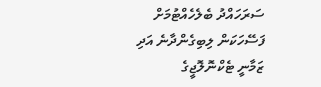ސަރަހައްދު ބެލެހެއްޓުމަށް ފަސޭހަކަން ލިބިގެންދާނެ އަދި ޒަމާނީ ޓެކްނޮލޮޖީގެ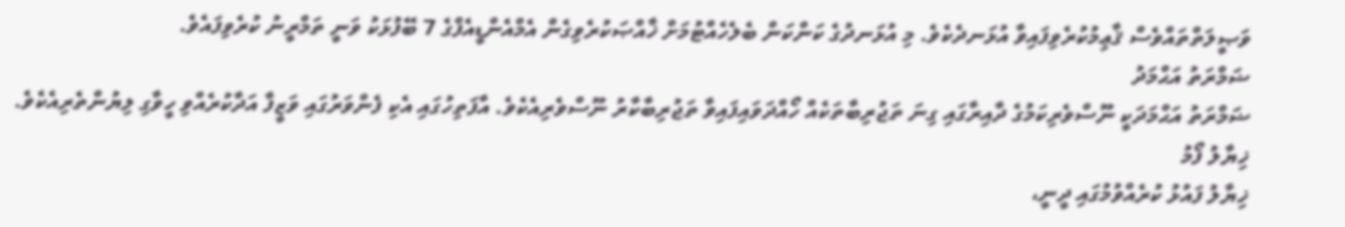ވަޞީލަތްތައްވެސް ޤާޢިމުކުރެވިފައިވާ އުޅަނދެކެވެ. މި އުޅަނދުގެ ކަންކަން ބެލެހެއްޓުމަށް ޚާއްޞަކުރެވިގެން އެމްއެންޑީއެފްގެ 7 ބޭފުޅަކު ވަނީ ތަމްރީނު ކުރެވިފައެވެ.
ޟަމްރަތު އަޙްމަދު
ޟަމްރަތު އަޙްމަދަކީ ނޫސްވެރިކަމުގެ ދާއިރާގައި ގިނަ ތަޖުރިބާތަކެއް ހޯއްދަވައިފައިވާ ތަޖުރިބާކާރު ނޫސްވެރިއެކެވެ. އާފަތިހުގައި އެކި ފެންވަރުގައި ވަޒީފާ އަދާކުރެއްވި ހީވާގި ލިޔުންތެރިއެކެވެ.
ޚިޔާލު ފޯމު
ޚިޔާލު ފައުޅު ކުރެއްވުމުގައި ދީނީ،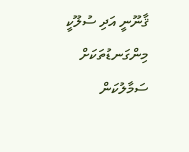ޤާނޫނީ އަދި ސުލޫކީ މިންގަނޑުތަކަށް ސަމާލުކަން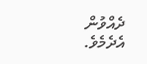ދެއްވުން އެދެމެވެ.